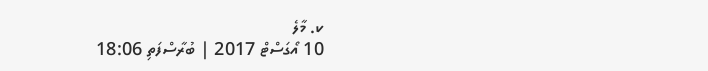ކ. މާލެ
10 އޯގަސްޓް 2017 | ބުރާސްފަތި 18:06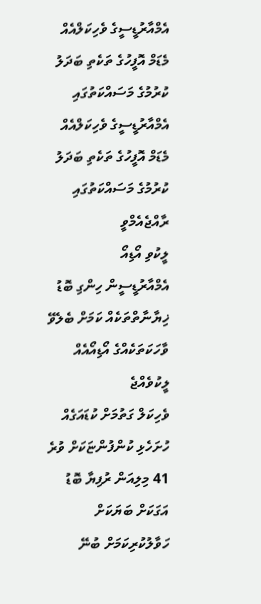އެމްއާރުޑީސީގެ ވެހިކަލްއެއް މެޑަމް އޮފީހުގެ ތަކެތި ބަދަލު ކުރުމުގެ މަސައްކަތުގައި
އެމްއާރުޑީސީގެ ވެހިކަލްއެއް މެޑަމް އޮފީހުގެ ތަކެތި ބަދަލު ކުރުމުގެ މަސައްކަތުގައި
ރާއްޖެއެމްވީ
ލީކުވި އޯޑިއޯ
އެމްއާރުޑީސީން ހިންގި ބޮޑު ޚިޔާނާތްތަކެއް ކަމަށް ބެލެވޭ ވާހަކަތަކެއްގެ އޯޑިއޯއެއް ލީކުވެއްޖެ
ވެހިކަލް ގަތުމަށް ކުޑައަގެއް ހުށަހެޅި ކުންފުންޏަކަށް ވުރެ 41 މިލިއަން ރުފިޔާ ބޮޑު އަގަކަށް ބަޔަކަށް ހަވާލުކުރިކަމަށް ބުނޭ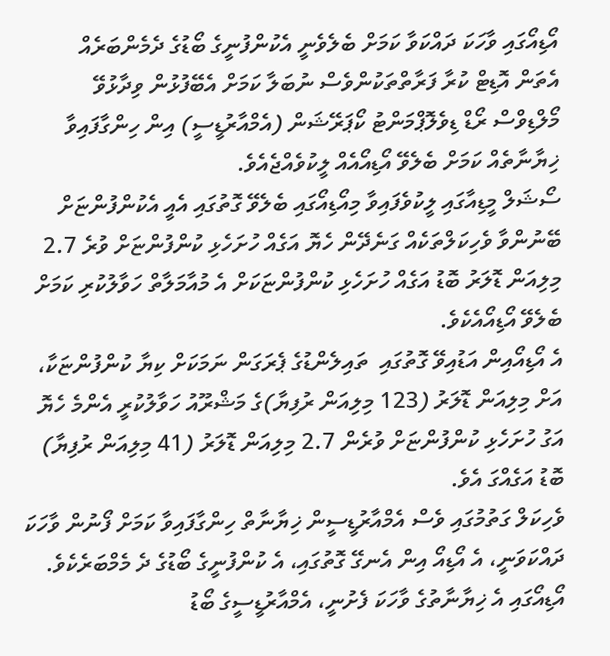އޯޑިއޯގައި ވާހަކަ ދައްކަވާ ކަމަށް ބެލެވެނީ އެކުންފުނީގެ ބޯޑުގެ ދެމެންބަރެއް
އެތަން އޮޑިޓް ކުރާ ފަރާތްތަކުންވެސް ނުބަލާ ކަމަށް އެބޭފުޅުން ވިދާޅުވޭ
މޯލްޑިވްސް ރޯޑް ޑިވެލޮޕްމަންޓު ކޯޕަރޭޝަން (އެމްއާރުޑީސީ) އިން ހިންގާފައިވާ  ޚިޔާނާތެއް ކަމަށް ބެލެވޭ އޯޑިއޯއެއް ލީކުވެއްޖެއެވެ.
ސޯޝަލް މީޑިއާގައި ލީކުވެފައިވާ މިއޯޑިއޯގައި ބެލެވޭ ގޮތުގައި އެއީ އެކުންފުންޏަށް ބޭނުންވާ ވެހިކަލްތަކެއް ގަނެދޭން ހެޔޮ އަގެއް ހުށަހެޅި ކުންފުންޏަށް ވުރެ 2.7 މިލިއަން ޑޮލަރު ބޮޑު އަގެއް ހުށަހެޅި ކުންފުންޏަކަށް އެ މުއާމަލާތް ހަވާލުކުރި ކަމަށް ބެލެވޭ އޯޑިއޯއެކެވެ.
އެ އޯޑިއޯއިން އަޑުއިވޭ ގޮތުގައި  ތައިލެންޑުގެ ޕެރަގަން ނަމަކަށް ކިޔާ ކުންފުންޏަކާ، އަށް މިލިއަން ޑޮލަރު (123 މިލިއަން ރުފިޔާ)ގެ މަޝްރޫއު ހަވާލުކުރީ އެންމެ ހެޔޮ އަގު ހުށަހެޅި ކުންފުންޏަށް ވުރެން 2.7 މިލިއަން ޑޮލަރު (41 މިލިއަން ރުފިޔާ) ބޮޑު އަގެއްގަ އެވެ.
ވެހިކަލް ގަތުމުގައި ވެސް އެމްއާރުޑީސީން ޚިޔާނާތް ހިންގާފައިވާ ކަމަށް ފޯނުން ވާހަކަ ދައްކަވަނީ، އެ އޯޑިއޯ އިން އެނގޭ ގޮތުގައި، އެ ކުންފުނީގެ ބޯޑުގެ ދެ މެމްބަރެކެވެ.
އޯޑިއޯގައި އެ ޚިޔާނާތުގެ ވާހަކަ ފެށުނީ، އެމްއާރުޑީސީގެ ބޯޑު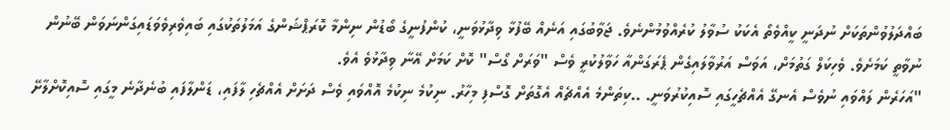ބައްދަލުވުންތަކަށް ނުދަނީ ކީއްވެތޯ އެކަކު ސުވާލު ކުރެއްވުމުންނެވެ. ޖަވާބުގައި އަނެއް ބޭފުޅާ ވިދާޅުވަނީ، ކުންފުނީގެ ބޯޑުން ނިންމާ ކޮރަޕްޝަންގެ އަމަލުތަކުގައި ބައިވެރިވެވަޑައިގަންނަވަން ބޭނުން ނުވާތީ ކަމަށެވެ. ވެހިކަލް ގަތުމަށް، އަވަސް އަރުވާލައިގެން ޕެރަގަންއާ ހަވާލުކުރީ ވެސް "ވަރަށް ގޯސް" ކޮށް ކަމަށް އޭނާ ވިދާޅުވެ އެވެ.
"އަހަރެން ލައްވައި ނުވެސް އެނގޭ އެއްޗެހީގައި ސޮއިކުރުވަނީ. ..ކިތަންމެ އެއްޗެއް އެގޮތަށް ގޮސްފި މިހާރު. ނިކުމެ ނިކުމެ އޮއްވައި ވެސް ދަށަށް އެއްޗެހި ލާފައި، ޑަންލާފައި ބުނެދާނެ މީގައި ސޮއިކޮށްލާށޭ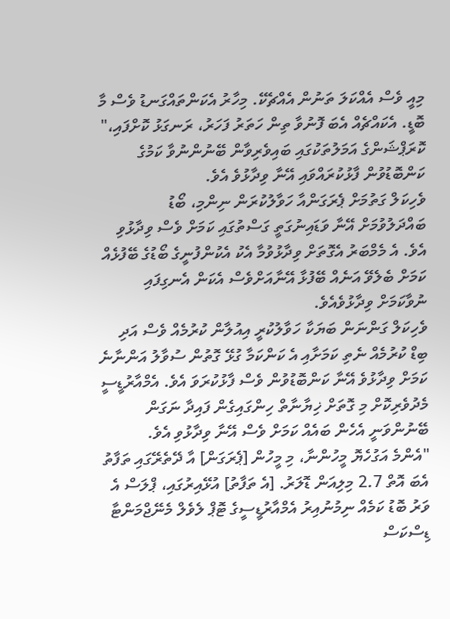މިއީ ވެސް އެއްކަލަ ތަނުން އެއްޗެކޭ. މިހާރު އެކަންތައްގަނޑު ވެސް މާ ބޮޑީ. އެކައްޗެއް އެބަ ފޮނުވާ ތިން ހަތަރު ފަހަރު، ރަނގަޅު ކޮށްފައި،" ކޮރަޕްޝަންގެ އަމަލުތަކުގައި ބައިވެރިވާން ބޭނުންނުވާ ކަމުގެ ކަންބޮޑުވުން ފާޅުކުރައްވައި އޭނާ ވިދާޅުވެ އެވެ.
ވެހިކަލް ގަތުމަށް ޕެރަގަންއާ ހަވާލުކުރަން ނިންމި، ބޯޑު ބައްދަލުވުމަށް އޭނާ ވަޑައިނުގަތީ ގަސްތުގައި ކަމަށް ވެސް ވިދާޅުވި އެވެ. އެ މެމްބަރު އެގޮތަށް ވިދާޅުވުމާ އެކު އެކުންފުނީގެ ބޯޑުގެ ބޭފުޅެއް ކަމަށް ބެލެވޭ އަނެއް ބޭފުޅާ އޭނާއަށްވެސް އެކަން އެނގިފައި ނުވާކަމަށް ވިދާޅުވެއެވެ.
ވެހިކަލް ގަންނަން ބަޔަކާ ހަވާލުކުރީ އިއުލާން ކުރުމެއް ވެސް އަދި ބިޑް ކުރުމެއް ނެތި ކަމަށާއި އެ ކަންކަމާ ގުޅޭ ގޮތުން ސުވާލު އަންނާނެ ކަމަށް ވިދާޅުވެ އޭނާ ކަންބޮޑުވުން ވެސް ފާޅުކުރަވަ އެވެ. އެމްއާރުޑީސީ މެދުވެރިކޮށް މި ގޮތަށް ޚިޔާނާތް ހިންގައިގެން ފައިދާ ނަގަން ބޭނުންވަނީ އެހެން ބައެއް ކަމަށް ވެސް އޭނާ ވިދާޅުވި އެވެ.
"އެންމެ އަގުހެޔޮ މީހުންނާ، މި މީހުން [ޕެރަގަން] އާ ދޭތެރޭގައި ތަފާތު އެބަ އޮތް 2.7 މިލިއަން ޑޮލަރު. [އެ ތަފާތު] އުޅޭއިރުގައި، ޕްލަސް އެ ވަރު ބޮޑު ކަމެއް ނިމުނުއިރު އެމްއާރުޑީސީގެ ޓޮޕް ލެވެލް މެނޭޖްމަންޓާ ޑިސްކަސް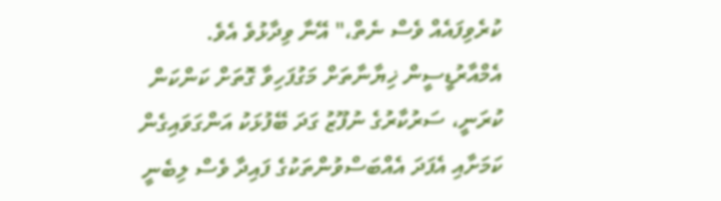ކުރެވިފައެއް ވެސް ނެތް،" އޭނާ ވިދާޅުވެ އެވެ.
އެމްއާރުޑީސީން ޚިޔާނާތަށް މަގުފަހިވާ ގޮތަށް ކަންކަން ކުރަނީ، ސަރުކާރުގެ ނުފޫޒު ގަދަ ބޭފުޅަކު އަންގަވައިގެން ކަމަށާއި އެފަދަ އެއްބަސްވުންތަކުގެ ފައިދާ ވެސް ލިބެނީ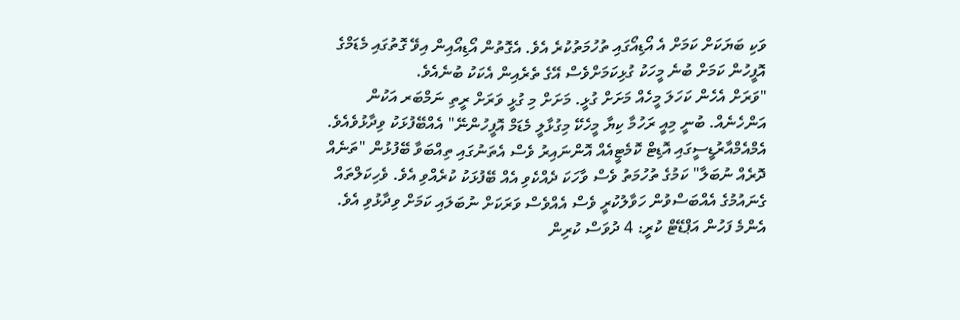ވަކި ބަޔަކަށް ކަމަށް އެ އޯޑިއޯގައި ތުހުމަތުކުރެ އެވެ. އެގޮތުން އޯޑިއޯއިން އިވޭ ގޮތުގައި މެޑަމްގެ އޮފީހުން ކަމަށް ބުނެ މީހަކު ގުޅިކަމަށްވެސް އޭގެ ތެރެއިން އެކަކު ބުނެއެވެ.
"ވަރަށް އެހެން ކަހަލަ މީހެއް މަށަށް ގުޅީ. މަށަށް މި ގުޅީ ވަރަށް ރީތި ނަމްބަރ އަކުން އަންހެނެއް. ބުނީ މިއީ ރަހުމާ ކިޔާ މީހެކޭ މިގުޅާލީ މެޑަމް އޮފީހުންނޭ" އެއްބޭފުޅަކު ވިދާޅުވެއެވެ.
އެމްއެމްއާރުޑީސީގައި އޮޑިޓް ކޮމެޓީއެއް އޮންނައިރު ވެސް އެތަނުގައި ތިއްބަވާ ބޭފުޅުން "ތަނެއް ދޮރެއް ނުބަލާ" ކަމުގެ ތުހުމަތު ވެސް ވާހަކަ ދެއްކެވި އެއް ބޭފުޅަކު ކުރެއްވި އެވެ. ވެހިކަލްތައް ގެނައުމުގެ އެއްބަސްވުން ހަވާލުކުރީ ވެސް އެއްވެސް ވަރަކަށް ނުބަލައި ކަމަށް ވިދާޅުވި އެވެ.
އެންމެ ފަހުން އަޕްޑޭޓް ކުރީ: 4 ދުވަސް ކުރިން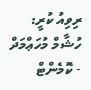ރިވިއު ކުރީ: ހުޝާމް މުހަޢްމަދް
- ކޮމެންޓް